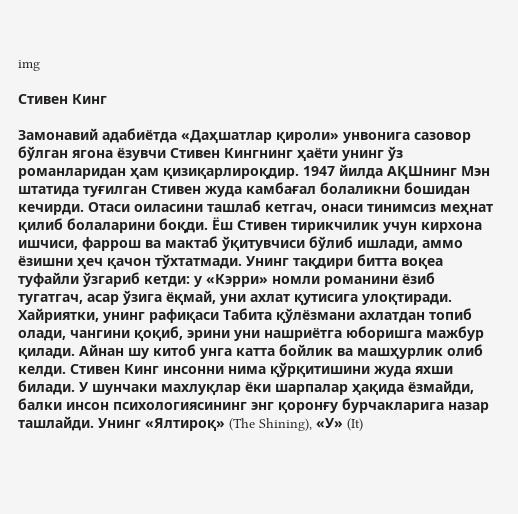img

Стивен Кинг

Замонавий адабиётда «Даҳшатлар қироли» унвонига сазовор бўлган ягона ёзувчи Стивен Кингнинг ҳаёти унинг ўз романларидан ҳам қизиқарлироқдир. 1947 йилда АҚШнинг Мэн штатида туғилган Стивен жуда камбағал болаликни бошидан кечирди. Отаси оиласини ташлаб кетгач, онаси тинимсиз меҳнат қилиб болаларини боқди. Ёш Стивен тирикчилик учун кирхона ишчиси, фаррош ва мактаб ўқитувчиси бўлиб ишлади, аммо ёзишни ҳеч қачон тўхтатмади. Унинг тақдири битта воқеа туфайли ўзгариб кетди: у «Кэрри» номли романини ёзиб тугатгач, асар ўзига ёқмай, уни ахлат қутисига улоқтиради. Хайриятки, унинг рафиқаси Табита қўлёзмани ахлатдан топиб олади, чангини қоқиб, эрини уни нашриётга юборишга мажбур қилади. Айнан шу китоб унга катта бойлик ва машҳурлик олиб келди. Стивен Кинг инсонни нима қўрқитишини жуда яхши билади. У шунчаки махлуқлар ёки шарпалар ҳақида ёзмайди, балки инсон психологиясининг энг қоронғу бурчакларига назар ташлайди. Унинг «Ялтироқ» (The Shining), «У» (It)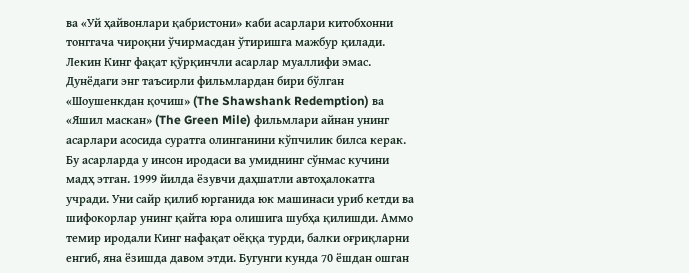ва «Уй ҳайвонлари қабристони» каби асарлари китобхонни тонггача чироқни ўчирмасдан ўтиришга мажбур қилади. Лекин Кинг фақат қўрқинчли асарлар муаллифи эмас. Дунёдаги энг таъсирли фильмлардан бири бўлган «Шоушенкдан қочиш» (The Shawshank Redemption) ва «Яшил маскан» (The Green Mile) фильмлари айнан унинг асарлари асосида суратга олинганини кўпчилик билса керак. Бу асарларда у инсон иродаси ва умиднинг сўнмас кучини мадҳ этган. 1999 йилда ёзувчи даҳшатли автоҳалокатга учради. Уни сайр қилиб юрганида юк машинаси уриб кетди ва шифокорлар унинг қайта юра олишига шубҳа қилишди. Аммо темир иродали Кинг нафақат оёққа турди, балки оғриқларни енгиб, яна ёзишда давом этди. Бугунги кунда 70 ёшдан ошган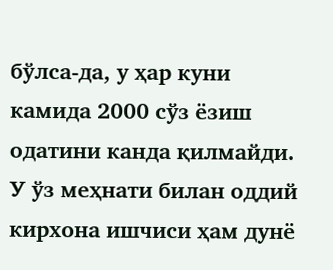бўлса-да, у ҳар куни камида 2000 сўз ёзиш одатини канда қилмайди. У ўз меҳнати билан оддий кирхона ишчиси ҳам дунё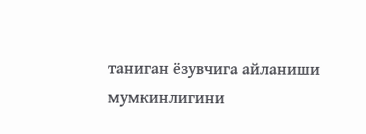таниган ёзувчига айланиши мумкинлигини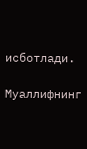исботлади.

Муаллифнинг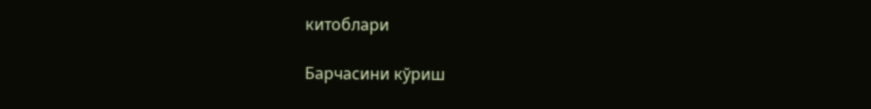китоблари

Барчасини кўриш